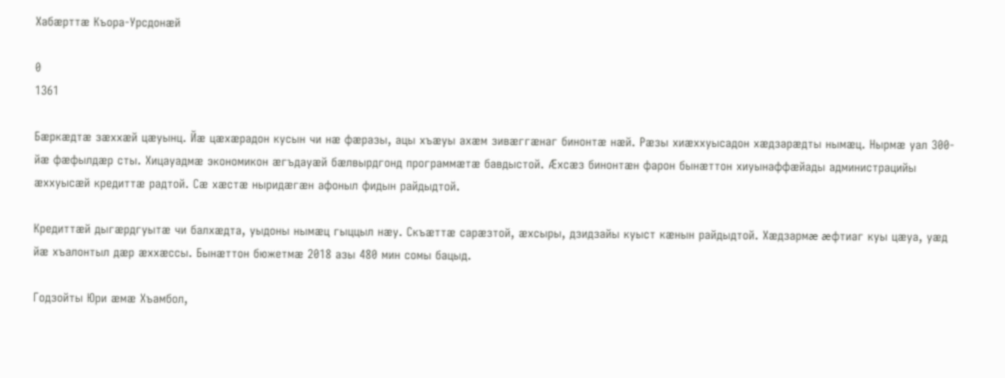Хабæрттæ Къора-Урсдонæй

0
1361

Бæркæдтæ зæххæй цæуынц. Йæ цæхæрадон кусын чи нæ фæразы, ацы хъæуы ахæм зивæггæнаг бинонтæ нæй. Рæзы хиæххуысадон хæдзарæдты нымæц. Нырмæ уал 300-йæ фæфылдæр сты. Хицауадмæ экономикон æгъдауæй бæлвырдгонд программæтæ бавдыстой. Æхсæз бинонтæн фарон бынæттон хиуынаффæйады администрацийы æххуысæй кредиттæ радтой. Сæ хæстæ ныридæгæн афоныл фидын райдыдтой.

Кредиттæй дыгæрдгуытæ чи балхæдта, уыдоны нымæц гыццыл нæу. Скъæттæ сарæзтой, æхсыры, дзидзайы куыст кæнын райдыдтой. Хæдзармæ æфтиаг куы цæуа, уæд йæ хъалонтыл дæр æххæссы. Бынæттон бюжетмæ 2018 азы 480 мин сомы бацыд.

Годзойты Юри æмæ Хъамбол,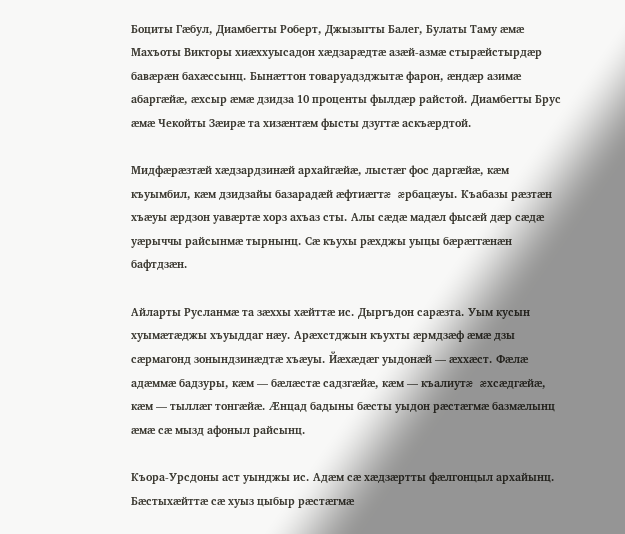Боциты Гæбул, Диамбегты Роберт, Джызыгты Балег, Булаты Таму æмæ Махъоты Викторы хиæххуысадон хæдзарæдтæ азæй-азмæ стырæйстырдæр бавæрæн бахæссынц. Бынæттон товаруадзджытæ фарон, æндæр азимæ абаргæйæ, æхсыр æмæ дзидза 10 проценты фылдæр райстой. Диамбегты Брус æмæ Чекойты Зæирæ та хизæнтæм фысты дзугтæ аскъæрдтой.

Мидфæрæзтæй хæдзардзинæй архайгæйæ, лыстæг фос даргæйæ, кæм къуымбил, кæм дзидзайы базарадæй æфтиæгтæ æрбацæуы. Къабазы рæзтæн хъæуы æрдзон уавæртæ хорз ахъаз сты. Алы сæдæ мадæл фысæй дæр сæдæ уæрыччы райсынмæ тырнынц. Сæ къухы рæхджы уыцы бæрæггæнæн бафтдзæн.

Айларты Русланмæ та зæххы хæйттæ ис. Дыргъдон сарæзта. Уым кусын хуымæтæджы хъуыддаг нæу. Арæхстджын къухты æрмдзæф æмæ дзы сæрмагонд зонындзинæдтæ хъæуы. Йæхæдæг уыдонæй — æххæст. Фæлæ адæммæ бадзуры, кæм — бæлæстæ садзгæйæ, кæм — къалиутæ æхсæдгæйæ, кæм — тыллæг тонгæйæ. Æнцад бадыны бæсты уыдон рæстæгмæ базмæлынц æмæ сæ мызд афоныл райсынц.

Къора-Урсдоны аст уынджы ис. Адæм сæ хæдзæртты фæлгонцыл архайынц. Бæстыхæйттæ сæ хуыз цыбыр рæстæгмæ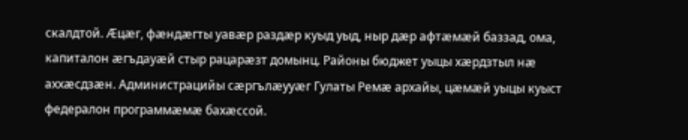скалдтой. Æцæг, фæндæгты уавæр раздæр куыд уыд, ныр дæр афтæмæй баззад, ома, капиталон æгъдауæй стыр рацарæзт домынц. Районы бюджет уыцы хæрдзтыл нæ аххæсдзæн. Администрацийы сæргълæууæг Гулаты Ремæ архайы, цæмæй уыцы куыст федералон программæмæ бахæссой.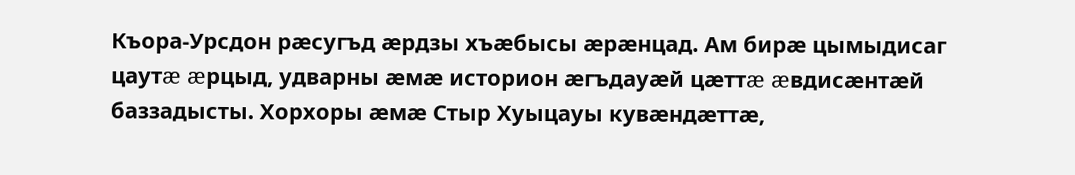Къора-Урсдон рæсугъд æрдзы хъæбысы æрæнцад. Ам бирæ цымыдисаг цаутæ æрцыд, удварны æмæ историон æгъдауæй цæттæ æвдисæнтæй баззадысты. Хорхоры æмæ Стыр Хуыцауы кувæндæттæ,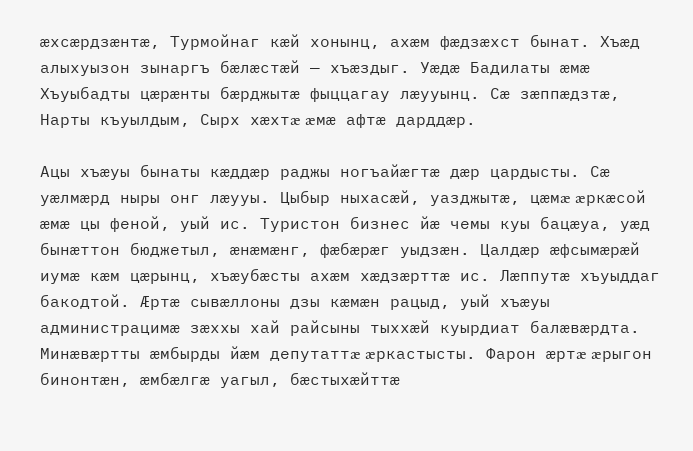æхсæрдзæнтæ, Турмойнаг кæй хонынц, ахæм фæдзæхст бынат. Хъæд алыхуызон зынаргъ бæлæстæй — хъæздыг. Уæдæ Бадилаты æмæ Хъуыбадты цæрæнты бæрджытæ фыццагау лæууынц. Сæ зæппæдзтæ, Нарты къуылдым, Сырх хæхтæ æмæ афтæ дарддæр.

Ацы хъæуы бынаты кæддæр раджы ногъайæгтæ дæр цардысты. Сæ уæлмæрд ныры онг лæууы. Цыбыр ныхасæй, уазджытæ, цæмæ æркæсой æмæ цы феной, уый ис. Туристон бизнес йæ чемы куы бацæуа, уæд бынæттон бюджетыл, æнæмæнг, фæбæрæг уыдзæн. Цалдæр æфсымæрæй иумæ кæм цæрынц, хъæубæсты ахæм хæдзæрттæ ис. Лæппутæ хъуыддаг бакодтой. Æртæ сывæллоны дзы кæмæн рацыд, уый хъæуы администрацимæ зæххы хай райсыны тыххæй куырдиат балæвæрдта. Минæвæртты æмбырды йæм депутаттæ æркастысты. Фарон æртæ æрыгон бинонтæн, æмбæлгæ уагыл, бæстыхæйттæ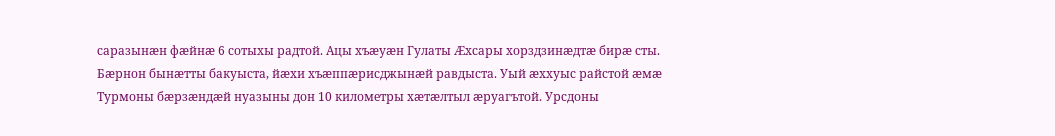саразынæн фæйнæ 6 сотыхы радтой. Ацы хъæуæн Гулаты Æхсары хорздзинæдтæ бирæ сты. Бæрнон бынæтты бакуыста, йæхи хъæппæрисджынæй равдыста. Уый æххуыс райстой æмæ Турмоны бæрзæндæй нуазыны дон 10 километры хæтæлтыл æруагътой. Урсдоны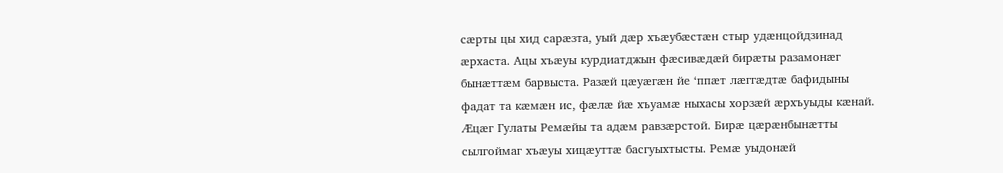сæрты цы хид сарæзта, уый дæр хъæубæстæн стыр удæнцойдзинад æрхаста. Ацы хъæуы курдиатджын фæсивæдæй бирæты разамонæг бынæттæм барвыста. Разæй цæуæгæн йе ‘ппæт лæггæдтæ бафидыны фадат та кæмæн ис, фæлæ йæ хъуамæ ныхасы хорзæй æрхъуыды кæнай. Æцæг Гулаты Ремæйы та адæм равзæрстой. Бирæ цæрæнбынæтты сылгоймаг хъæуы хицæуттæ басгуыхтысты. Ремæ уыдонæй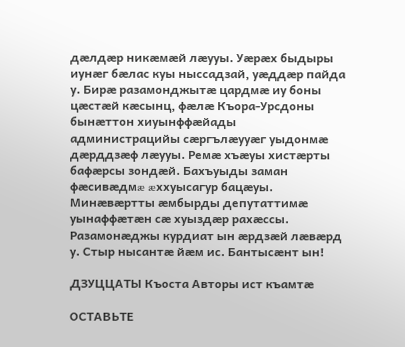дæлдæр никæмæй лæууы. Уæрæх быдыры иунæг бæлас куы ныссадзай, уæддæр пайда у. Бирæ разамонджытæ цардмæ иу боны цæстæй кæсынц, фæлæ Къора-Урсдоны бынæттон хиуынффæйады администрацийы сæргълæууæг уыдонмæ дæрддзæф лæууы. Ремæ хъæуы хистæрты бафæрсы зондæй. Бахъуыды заман фæсивæдмæ æххуысагур бацæуы. Минæвæртты æмбырды депутаттимæ уынаффæтæн сæ хуыздæр рахæссы. Разамонæджы курдиат ын æрдзæй лæвæрд у. Стыр нысантæ йæм ис. Бантысæнт ын!

ДЗУЦЦАТЫ Къоста Авторы ист къамтæ

ОСТАВЬТЕ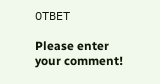ОТВЕТ

Please enter your comment!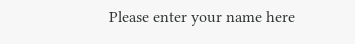Please enter your name here